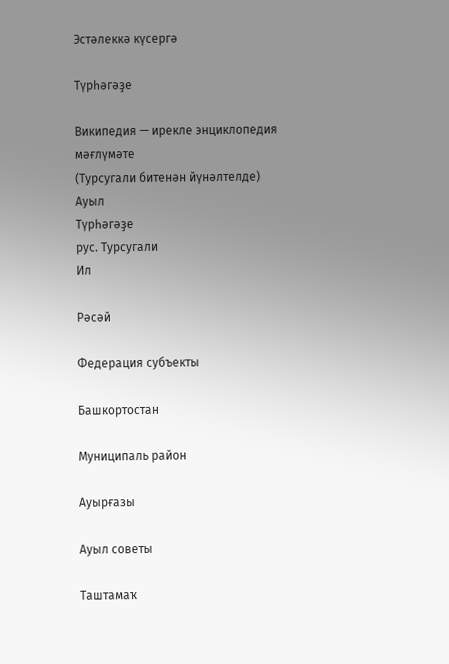Эстәлеккә күсергә

Түрһәгәҙе

Википедия — ирекле энциклопедия мәғлүмәте
(Турсугали битенән йүнәлтелде)
Ауыл
Түрһәгәҙе
рус. Турсугали
Ил

Рәсәй

Федерация субъекты

Башкортостан

Муниципаль район

Ауырғазы

Ауыл советы

Таштамаҡ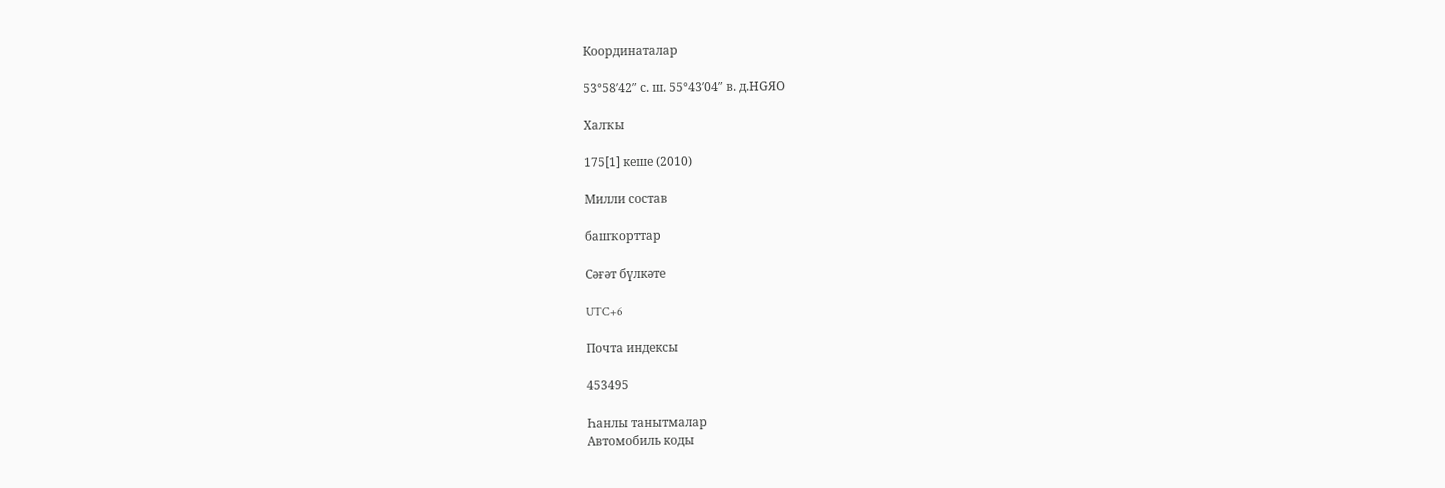Координаталар

53°58′42″ с. ш. 55°43′04″ в. д.HGЯO

Халҡы

175[1] кеше (2010)

Милли состав

башҡорттар

Сәғәт бүлкәте

UTC+6

Почта индексы

453495

Һанлы танытмалар
Автомобиль коды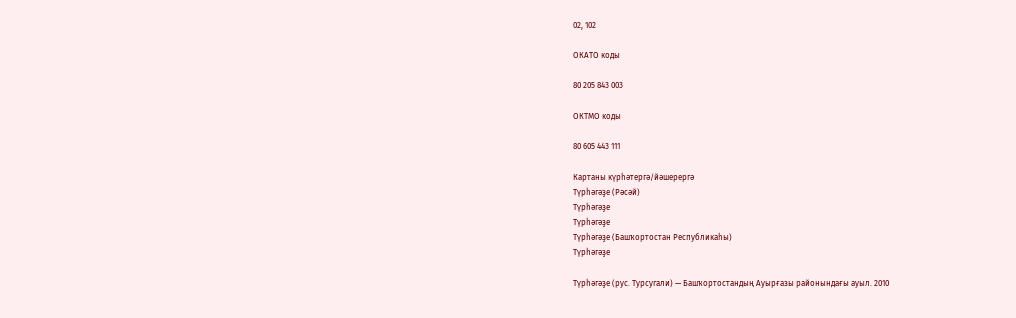02, 102

ОКАТО коды

80 205 843 003

ОКТМО коды

80 605 443 111

Картаны күрһәтергә/йәшерергә
Түрһәгәҙе (Рәсәй)
Түрһәгәҙе
Түрһәгәҙе
Түрһәгәҙе (Башҡортостан Республикаһы)
Түрһәгәҙе

Түрһәгәҙе (рус. Турсугали) — Башҡортостандың Ауырғазы районындағы ауыл. 2010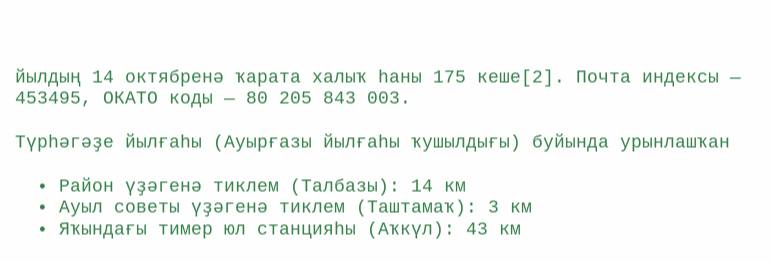йылдың 14 октябренә ҡарата халыҡ һаны 175 кеше[2]. Почта индексы — 453495, ОКАТО коды — 80 205 843 003.

Түрһәгәҙе йылғаһы (Ауырғазы йылғаһы ҡушылдығы) буйында урынлашҡан

  • Район үҙәгенә тиклем (Талбазы): 14 км
  • Ауыл советы үҙәгенә тиклем (Таштамаҡ): 3 км
  • Яҡындағы тимер юл станцияһы (Аҡкүл): 43 км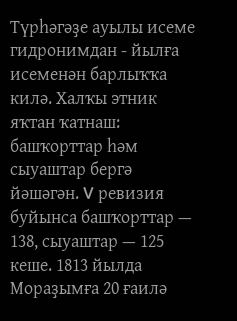Түрһәгәҙе ауылы исеме гидронимдан - йылға исеменән барлыҡҡа килә. Халҡы этник яҡтан ҡатнаш: башҡорттар һәм сыуаштар бергә йәшәгән. V ревизия буйынса башҡорттар — 138, сыуаштар — 125 кеше. 1813 йылда Мораҙымға 20 ғаилә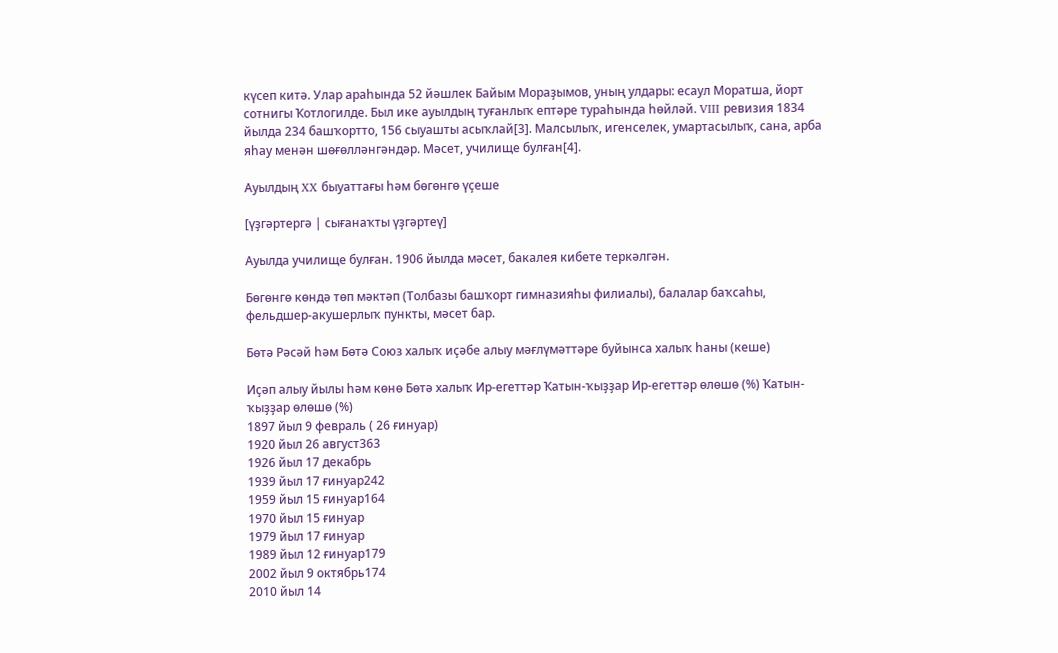күсеп китә. Улар араһында 52 йәшлек Байым Мораҙымов, уның улдары: есаул Моратша, йорт сотнигы Ҡотлогилде. Был ике ауылдың туғанлыҡ ептәре тураһында һөйләй. VIII ревизия 1834 йылда 234 башҡортто, 156 сыуашты асыҡлай[3]. Малсылыҡ, игенселек, умартасылыҡ, сана, арба яһау менән шөғөлләнгәндәр. Мәсет, училище булған[4].

Ауылдың XX быуаттағы һәм бөгөнгө үҫеше

[үҙгәртергә | сығанаҡты үҙгәртеү]

Ауылда училище булған. 1906 йылда мәсет, бакалея кибете теркәлгән.

Бөгөнгө көндә төп мәктәп (Толбазы башҡорт гимназияһы филиалы), балалар баҡсаһы, фельдшер-акушерлыҡ пункты, мәсет бар.

Бөтә Рәсәй һәм Бөтә Союз халыҡ иҫәбе алыу мәғлүмәттәре буйынса халыҡ һаны (кеше)

Иҫәп алыу йылы һәм көнө Бөтә халыҡ Ир-егеттәр Ҡатын-ҡыҙҙар Ир-егеттәр өлөшө (%) Ҡатын-ҡыҙҙар өлөшө (%)
1897 йыл 9 февраль ( 26 ғинуар)
1920 йыл 26 август363
1926 йыл 17 декабрь
1939 йыл 17 ғинуар242
1959 йыл 15 ғинуар164
1970 йыл 15 ғинуар
1979 йыл 17 ғинуар
1989 йыл 12 ғинуар179
2002 йыл 9 октябрь174
2010 йыл 14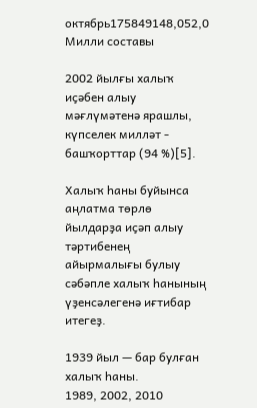октябрь175849148,052,0
Милли составы

2002 йылғы халыҡ иҫәбен алыу мәғлүмәтенә ярашлы, күпселек милләт - башҡорттар (94 %)[5].

Халыҡ һаны буйынса аңлатма төрлө йылдарҙа иҫәп алыу тәртибенең айырмалығы булыу сәбәпле халыҡ һанының үҙенсәлегенә иғтибар итегеҙ.

1939 йыл — бар булған халыҡ һаны.
1989, 2002, 2010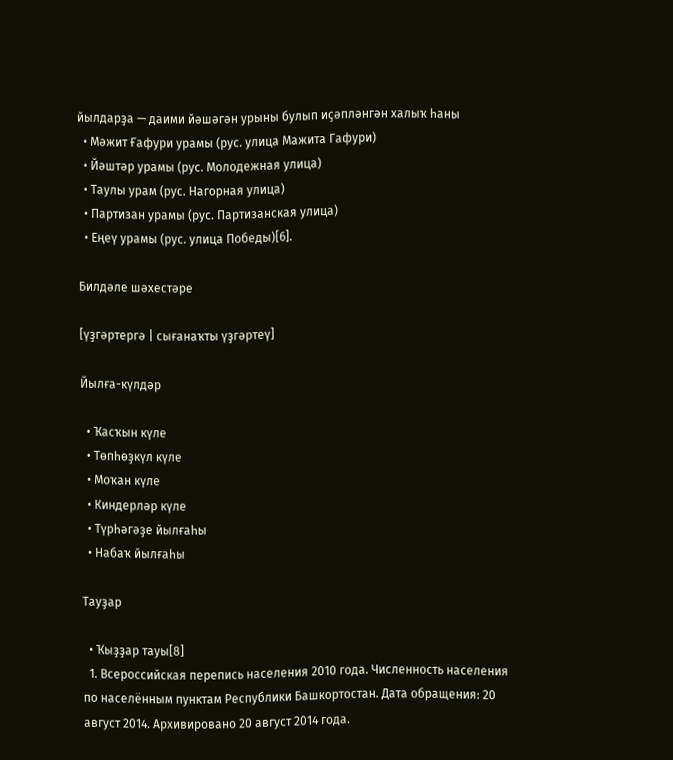йылдарҙа — даими йәшәгән урыны булып иҫәпләнгән халыҡ һаны
  • Мәжит Ғафури урамы (рус. улица Мажита Гафури)
  • Йәштәр урамы (рус. Молодежная улица)
  • Таулы урам (рус. Нагорная улица)
  • Партизан урамы (рус. Партизанская улица)
  • Еңеү урамы (рус. улица Победы)[6].

Билдәле шәхестәре

[үҙгәртергә | сығанаҡты үҙгәртеү]

Йылға-күлдәр

  • Ҡасҡын күле
  • Төпһөҙкүл күле
  • Моҡан күле
  • Киндерләр күле
  • Түрһәгәҙе йылғаһы
  • Набаҡ йылғаһы

Тауҙар

  • Ҡыҙҙар тауы[8]
  1. Всероссийская перепись населения 2010 года. Численность населения по населённым пунктам Республики Башкортостан. Дата обращения: 20 август 2014. Архивировано 20 август 2014 года.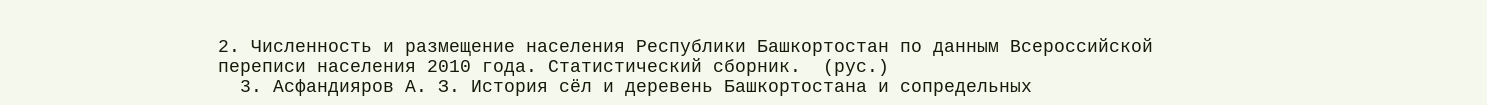2. Численность и размещение населения Республики Башкортостан по данным Всероссийской переписи населения 2010 года. Статистический сборник.  (рус.)
  3. Асфандияров А. З. История сёл и деревень Башкортостана и сопредельных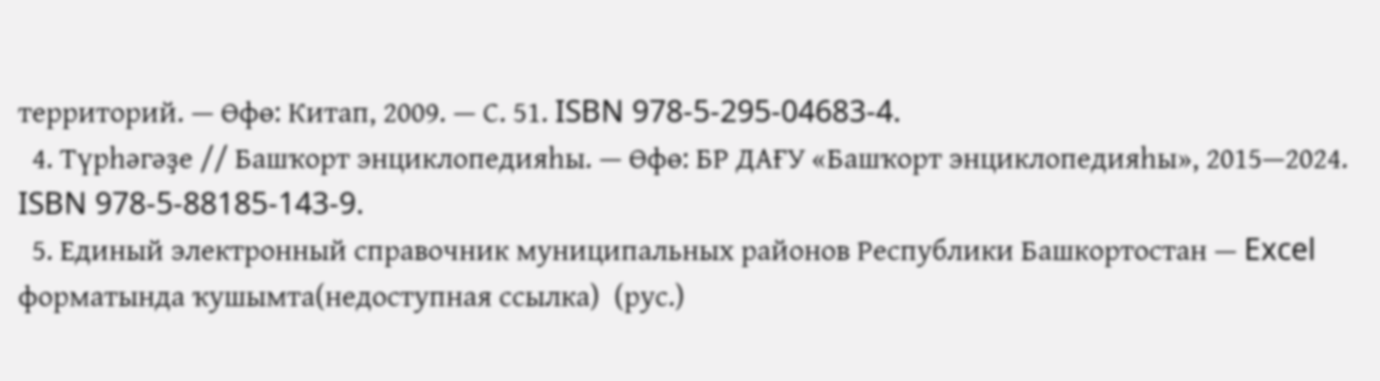территорий. — Өфө: Китап, 2009. — С. 51. ISBN 978-5-295-04683-4.
  4. Түрһәгәҙе // Башҡорт энциклопедияһы. — Өфө: БР ДАҒУ «Башҡорт энциклопедияһы», 2015—2024. ISBN 978-5-88185-143-9.
  5. Единый электронный справочник муниципальных районов Республики Башкортостан — Excel форматында ҡушымта(недоступная ссылка)  (рус.)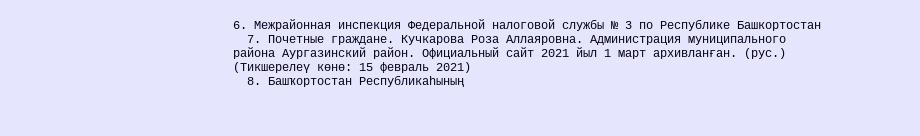6. Межрайонная инспекция Федеральной налоговой службы № 3 по Республике Башкортостан
  7. Почетные граждане. Кучкарова Роза Аллаяровна. Администрация муниципального района Аургазинский район. Официальный сайт 2021 йыл 1 март архивланған. (рус.) (Тикшерелеү көнө: 15 февраль 2021)
  8. Башҡортостан Республикаһының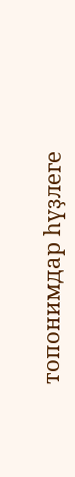топонимдар һүҙлеге